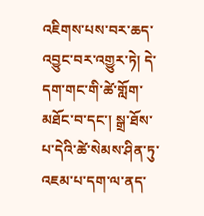འཇིགས་པས་བར་ཆད་འབྱུང་བར་འགྱུར་ཏེ། དེ་དག་གང་གི་ཚེ་གློག་མཐོང་བ་དང་། སྒྲ་ཐོས་པ་དེའི་ཚེ་སེམས་ཤིན་ཏུ་འཇམ་པ་དག་ལ་ནད་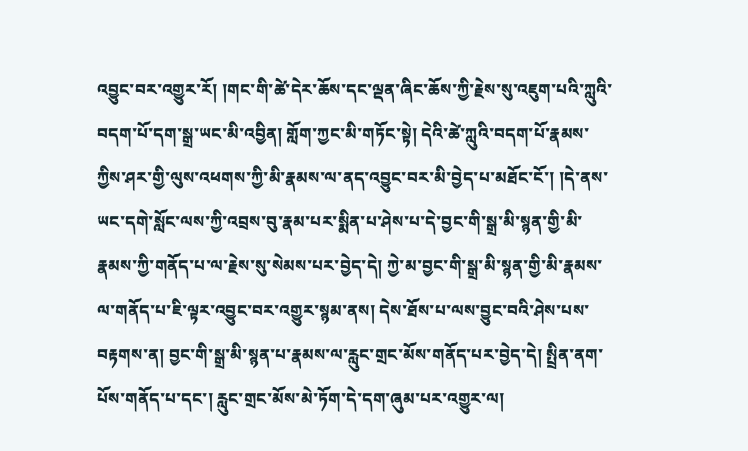འབྱུང་བར་འགྱུར་རོ། །གང་གི་ཚེ་དེར་ཆོས་དང་ལྡན་ཞིང་ཆོས་ཀྱི་རྗེས་སུ་འཇུག་པའི་ཀླུའི་བདག་པོ་དག་སྒྲ་ཡང་མི་འབྱིན། གློག་ཀྱང་མི་གཏོང་སྟེ། དེའི་ཚེ་ཀླུའི་བདག་པོ་རྣམས་ཀྱིས་ཤར་གྱི་ལུས་འཕགས་ཀྱི་མི་རྣམས་ལ་ནད་འབྱུང་བར་མི་བྱེད་པ་མཐོང་ངོ་། །དེ་ནས་ཡང་དགེ་སློང་ལས་ཀྱི་འབྲས་བུ་རྣམ་པར་སྨིན་པ་ཤེས་པ་དེ་བྱང་གི་སྒྲ་མི་སྙན་གྱི་མི་རྣམས་ཀྱི་གནོད་པ་ལ་རྗེས་སུ་སེམས་པར་བྱེད་དེ། ཀྱེ་མ་བྱང་གི་སྒྲ་མི་སྙན་གྱི་མི་རྣམས་ལ་གནོད་པ་ཇི་ལྟར་འབྱུང་བར་འགྱུར་སྙམ་ནས། དེས་ཐོས་པ་ལས་བྱུང་བའི་ཤེས་པས་བརྟགས་ན། བྱང་གི་སྒྲ་མི་སྙན་པ་རྣམས་ལ་རླུང་གྲང་མོས་གནོད་པར་བྱེད་དེ། སྤྲིན་ནག་པོས་གནོད་པ་དང་། རླུང་གྲང་མོས་མེ་ཏོག་དེ་དག་ཞུམ་པར་འགྱུར་ལ།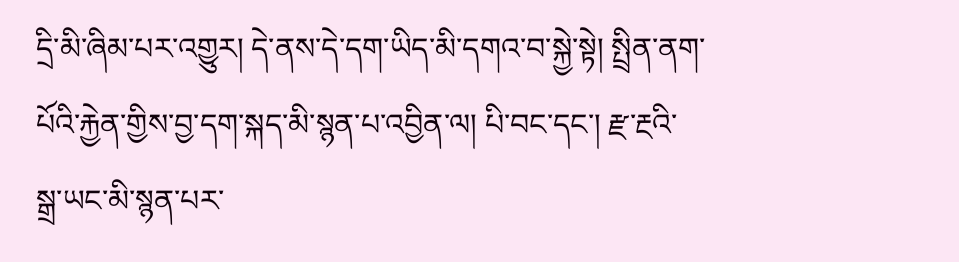དྲི་མི་ཞིམ་པར་འགྱུར། དེ་ནས་དེ་དག་ཡིད་མི་དགའ་བ་སྐྱེ་སྟེ། སྤྲིན་ནག་པོའི་རྐྱེན་གྱིས་བྱ་དག་སྐད་མི་སྙན་པ་འབྱིན་ལ། པི་བང་དང་། རྫ་རྔའི་སྒྲ་ཡང་མི་སྙན་པར་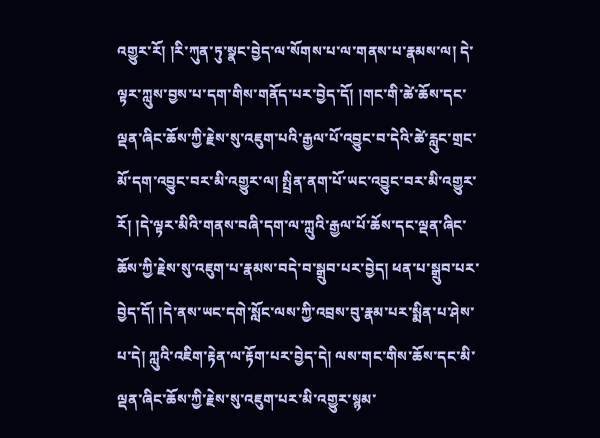འགྱུར་རོ། །རི་ཀུན་ཏུ་སྣང་བྱེད་ལ་སོགས་པ་ལ་གནས་པ་རྣམས་ལ། དེ་ལྟར་ཀླུས་བྱས་པ་དག་གིས་གནོད་པར་བྱེད་དོ། །གང་གི་ཚེ་ཆོས་དང་ལྡན་ཞིང་ཆོས་ཀྱི་རྗེས་སུ་འཇུག་པའི་རྒྱལ་པོ་འབྱུང་བ་དེའི་ཚེ་རླུང་གྲང་མོ་དག་འབྱུང་བར་མི་འགྱུར་ལ། སྤྲིན་ནག་པོ་ཡང་འབྱུང་བར་མི་འགྱུར་རོ། །དེ་ལྟར་མིའི་གནས་བཞི་དག་ལ་ཀླུའི་རྒྱལ་པོ་ཆོས་དང་ལྡན་ཞིང་ཆོས་ཀྱི་རྗེས་སུ་འཇུག་པ་རྣམས་བདེ་བ་སྒྲུབ་པར་བྱེད། ཕན་པ་སྒྲུབ་པར་བྱེད་དོ། །དེ་ནས་ཡང་དགེ་སློང་ལས་ཀྱི་འབྲས་བུ་རྣམ་པར་སྨིན་པ་ཤེས་པ་དེ། ཀླུའི་འཇིག་རྟེན་ལ་རྟོག་པར་བྱེད་དེ། ལས་གང་གིས་ཆོས་དང་མི་ལྡན་ཞིང་ཆོས་ཀྱི་རྗེས་སུ་འཇུག་པར་མི་འགྱུར་སྙམ་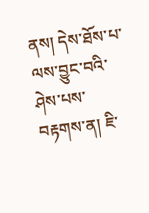ནས། དེས་ཐོས་པ་ལས་བྱུང་བའི་ཤེས་པས་བརྟགས་ན། ཇི་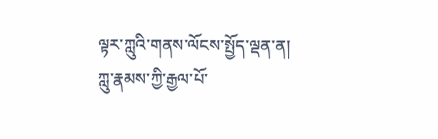ལྟར་ཀླུའི་གནས་ལོངས་སྤྱོད་ལྡན་ན། ཀླུ་རྣམས་ཀྱི་རྒྱལ་པོ་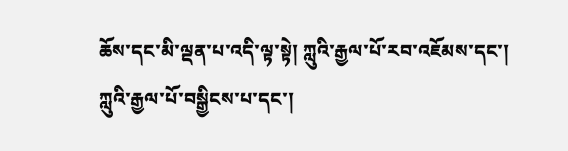ཆོས་དང་མི་ལྡན་པ་འདི་ལྟ་སྟེ། ཀླུའི་རྒྱལ་པོ་རབ་འཇོམས་དང་། ཀླུའི་རྒྱལ་པོ་བསྒྱིངས་པ་དང་།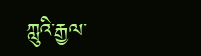ཀླུའི་རྒྱལ་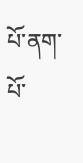པོ་ནག་པོ་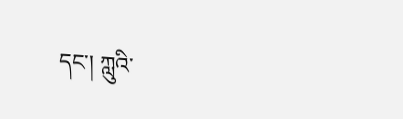དང་། ཀླུའི་